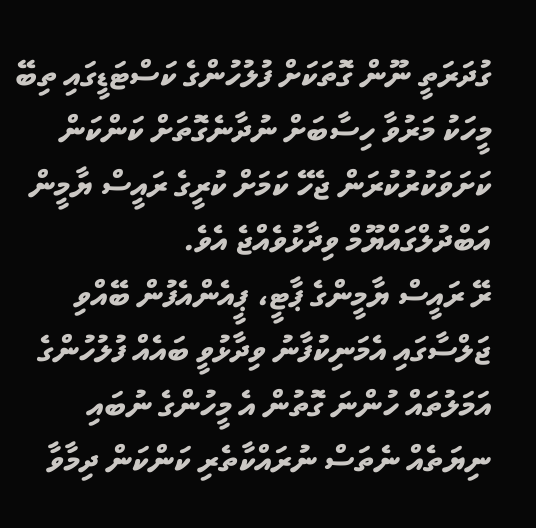ގުދަރަތީ ނޫން ގޮތަކަށް ފުލުހުންގެ ކަސްޓަޑީގައި ތިބޭ މީހަކު މަރުވާ ހިސާބަށް ނުދާނެގޮތަށް ކަންކަން ކަށަވަކުރުކުރަން ޖެހޭ ކަމަށް ކުރީގެ ރައީސް ޔާމީން އަބްދުލްގައްޔޫމް ވިދާޅުވެއްޖެ އެވެ.
ރޭ ރައީސް ޔާމީންގެ ޕާޓީ، ޕީއެންއެފުން ބޭއްވި ޖަލްސާގައި އެމަނިކުފާނު ވިދާޅުވީ ބައެއް ފުލުހުންގެ އަމަލުތައް ހުންނަ ގޮތުން އެ މީހުންގެ ނުބައި ނިޔަތެއް ނެތަސް ނުރައްކާތެރި ކަންކަން ދިމާވާ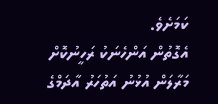ކަމަށެވެ.
އެގޮތުން އަންހެނަކު ރަހީނުކޮށް މަރާލަން އުޅުނު އަތުހަރު އާދަމްގެ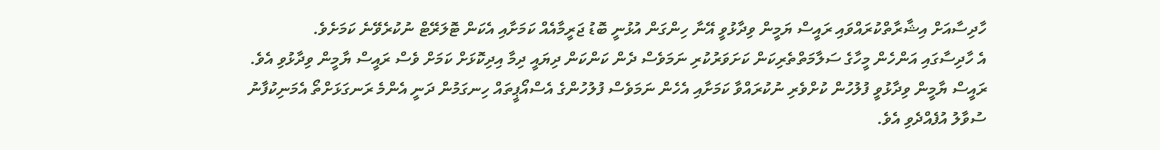ހާދިސާއަށް އިޝާރާތްކުރައްވައި ރައީސް ޔަމީން ވިދާޅުވީ އޭނާ ހިންގަން އުޅުނީ ބޮޑު ޖަރީމާއެއް ކަމަށާއި އެކަން ޓޮލަރޭޓް ނުކުރެވޭނެ ކަމަށެވެ.
އެ ހާދިސާގައި އަންހެން މީހާގެ ސަލާމަތްތެރިކަން ކަށަވަރުކުރި ނަމަވެސް ދެން ކަންކަން ދިޔައީ ދިމާ އިދިކޮޅަށް ކަމަށް ވެސް ރައީސް ޔާމީން ވިދާޅުވި އެވެ.
ރައީސް ޔާމީން ވިދާޅުވީ ފުލުހުން ކުށްވެރި ނުކުރައްވާ ކަމަށާއި އެހެން ނަމަވެސް ފުލުހުންގެ އެސްއޯޕީތައް ހިނގަމުން ދަނީ އެންމެ ރަނގަޅަށްތޯ އެމަނިކުފާނު ސުވާލު އުފެއްދެވި އެވެ.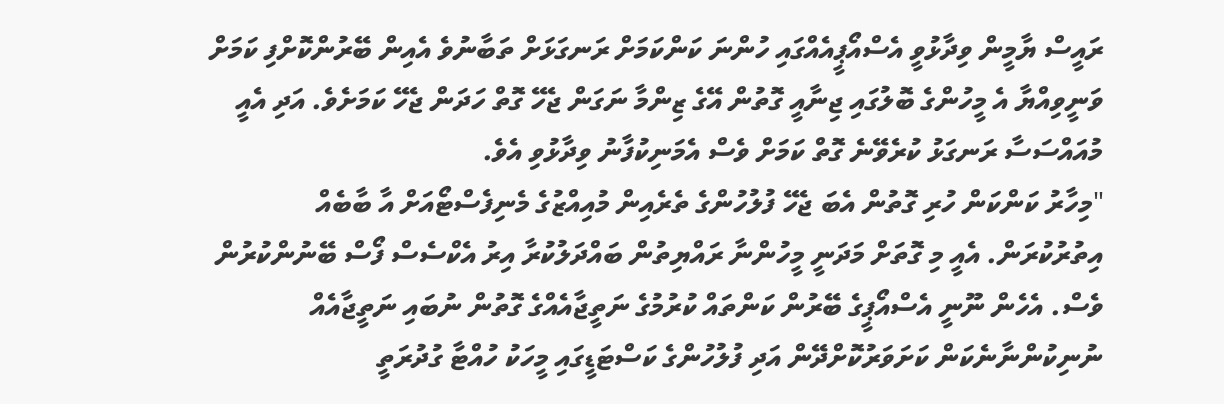ރައީސް ޔާމީން ވިދާޅުވީ އެސްއޯޕީއެއްގައި ހުންނަ ކަންކަމަށް ރަނގަޅަށް ތަބާނުވެ އެއިން ބޭރުންކޮށްފި ކަމަށް ވަނީވިއްޔާ އެ މީހުންގެ ބޮލުގައި ޖިނާއީ ގޮތުން އޭގެ ޒިންމާ ނަގަން ޖެހޭ ގޮތް ހަދަން ޖެހޭ ކަމަށެވެ. އަދި އެއީ މުއައްސަސާ ރަނގަޅު ކުރެވޭނެ ގޮތް ކަމަށް ވެސް އެމަނިކުފާނު ވިދާޅުވި އެވެ.
"މިހާރު ކަންކަން ހުރި ގޮތުން އެބަ ޖެހޭ ފުލުހުންގެ ތެރެއިން މުއިއްޒުގެ މެނިފެސްޓޯއަށް އާ ބާބެއް އިތުރުކުރަން. އެއީ މި ގޮތަށް މަދަނީ މީހުންނާ ރައްޔިތުން ބައްދަލުކުރާ އިރު އެކްސެސް ފޯސް ބޭނުންކުރުން ވެސް. އެހެން ނޫނީ އެސްއޯޕީގެ ބޭރުން ކަންތައް ކުރުމުގެ ނަތީޖާއެއްގެ ގޮތުން ނުބައި ނަތީޖާއެއް ނުނިކުންނާނެކަން ކަށަވަރުކޮށްދޭން އަދި ފުލުހުންގެ ކަސްޓަޑީގައި މީހަކު ހުއްޓާ ގުދުރަތީ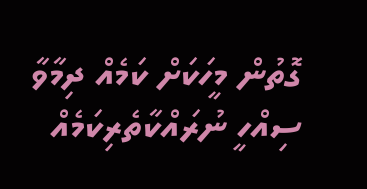ގޮތުން މީހަކަށް ކަމެއް ދިމާވާ ސިއްހީ ނުރައްކާތެރިކަމެއް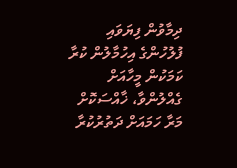ދިމާވުން ފިޔަވައި ފުލުހުންގެ އިހުމާލުން ކުރާ ކަމަކުން މީހާއަށް ގެއްލުންވާ، ޚާއްސަކޮށް މަރާ ހަމައަށް ދަތުރުކުރާ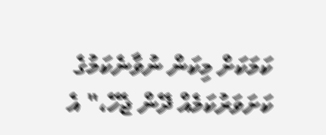ކަމަކަށް މިކަން ނުވާނެކަމުގެ ކަށަވަރުކަމެއް ދޭން ޖެހޭ،" އެ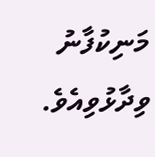މަނިކުފާނު ވިދާޅުވިއެވެ.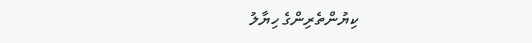ކިޔުންތެރިންގެ ހިޔާލު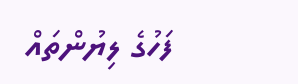ފަހުގެ ލިޔުންތައް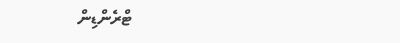ޓްރެންޑިން